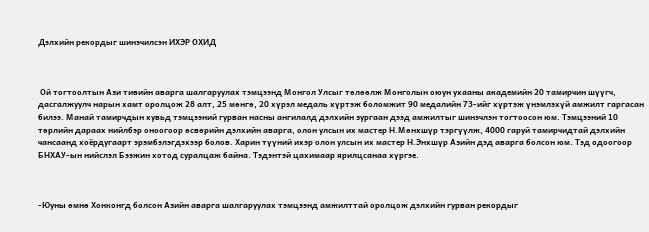Дэлхийн рекордыг шинэчилсэн ИХЭР ОХИД



 Ой тогтоолтын Ази тивийн аварга шалгаруулах тэмцээнд Монгол Улсыг төлөөлж Монголын оюун ухааны академийн 20 тамирчин шүүгч, дасгалжуулч нарын хамт оролцож 28 алт, 25 мөнгө, 20 хүрэл медаль хүртэж боломжит 90 медалийн 73-ийг хүртэж үнэмлэхүй амжилт гаргасан билээ. Манай тамирчдын хувьд тэмцээний гурван насны ангилалд дэлхийн зургаан дээд амжилтыг шинэчлэн тогтоосон юм. Тэмцээний 10 төрлийн дараах нийлбэр оноогоор өсвөрийн дэлхийн аварга, олон улсын их мастер Н.Мөнхшүр тэргүүлж, 4000 гаруй тамирчидтай дэлхийн чансаанд хоёрдугаарт эрэмбэлэгдэхээр болов. Харин түүний ихэр олон улсын их мастер Н.Энхшүр Азийн дэд аварга болсон юм. Тэд одоогоор БНХАУ-ын нийслэл Бээжин хотод суралцаж байна. Тэдэнтэй цахимаар ярилцсанаа хүргэе.



-Юуны өмнө Хонконгд болсон Азийн аварга шалгаруулах тэмцээнд амжилттай оролцож дэлхийн гурван рекордыг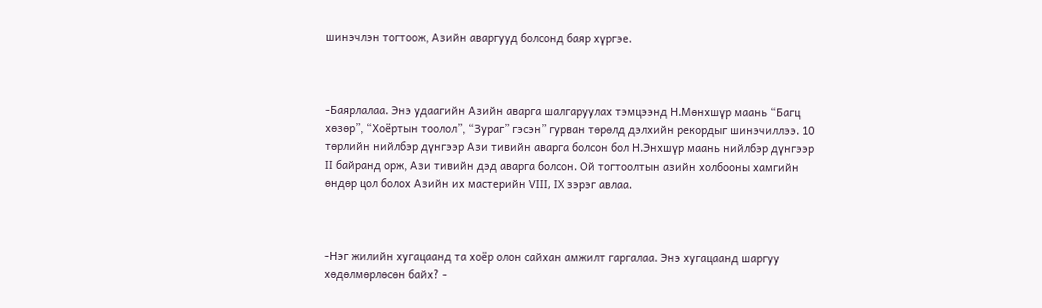шинэчлэн тогтоож, Азийн аваргууд болсонд баяр хүргэе.



-Баярлалаа. Энэ удаагийн Азийн аварга шалгаруулах тэмцээнд Н.Мөнхшүр маань “Багц хөзөр”, “Хоёртын тоолол”, “Зураг” гэсэн” гурван төрөлд дэлхийн рекордыг шинэчиллээ. 10 төрлийн нийлбэр дүнгээр Ази тивийн аварга болсон бол Н.Энхшүр маань нийлбэр дүнгээр II байранд орж, Ази тивийн дэд аварга болсон. Ой тогтоолтын азийн холбооны хамгийн өндөр цол болох Азийн их мастерийн VIII, IX зэрэг авлаа.



-Нэг жилийн хугацаанд та хоёр олон сайхан амжилт гаргалаа. Энэ хугацаанд шаргуу хөдөлмөрлөсөн байх? -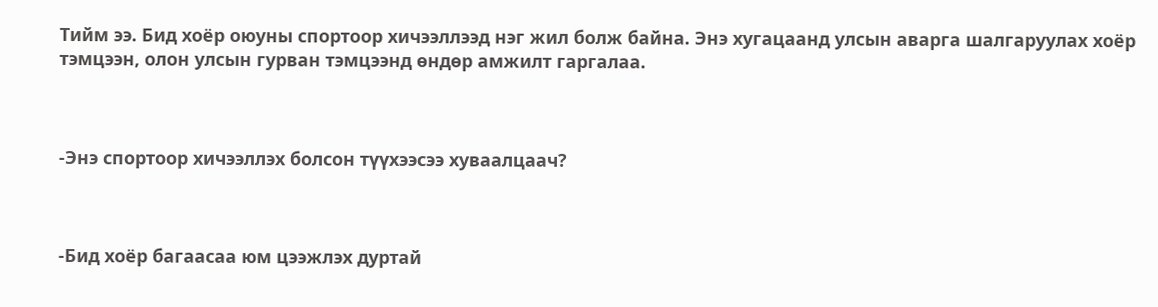Тийм ээ. Бид хоёр оюуны спортоор хичээллээд нэг жил болж байна. Энэ хугацаанд улсын аварга шалгаруулах хоёр тэмцээн, олон улсын гурван тэмцээнд өндөр амжилт гаргалаа.



-Энэ спортоор хичээллэх болсон түүхээсээ хуваалцаач?



-Бид хоёр багаасаа юм цээжлэх дуртай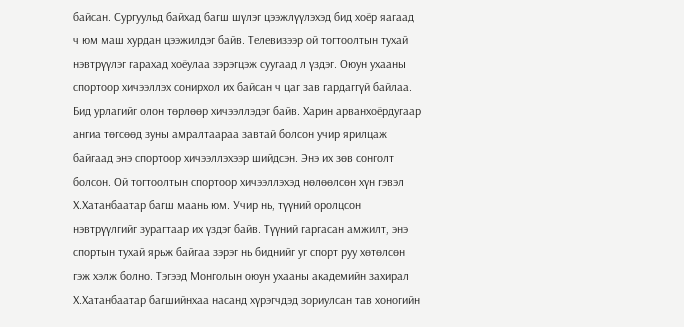байсан. Сургуульд байхад багш шүлэг цээжлүүлэхэд бид хоёр яагаад ч юм маш хурдан цээжилдэг байв. Телевизээр ой тогтоолтын тухай нэвтрүүлэг гарахад хоёулаа зэрэгцэж суугаад л үздэг. Оюун ухааны спортоор хичээллэх сонирхол их байсан ч цаг зав гардаггүй байлаа. Бид урлагийг олон төрлөөр хичээллэдэг байв. Харин арванхоёрдугаар ангиа төгсөөд зуны амралтаараа завтай болсон учир ярилцаж байгаад энэ спортоор хичээллэхээр шийдсэн. Энэ их зөв сонголт болсон. Ой тогтоолтын спортоор хичээллэхэд нөлөөлсөн хүн гэвэл Х.Хатанбаатар багш маань юм. Учир нь, түүний оролцсон нэвтрүүлгийг зурагтаар их үздэг байв. Түүний гаргасан амжилт, энэ спортын тухай ярьж байгаа зэрэг нь биднийг уг спорт руу хөтөлсөн гэж хэлж болно. Тэгээд Монголын оюун ухааны академийн захирал Х.Хатанбаатар багшийнхаа насанд хүрэгчдэд зориулсан тав хоногийн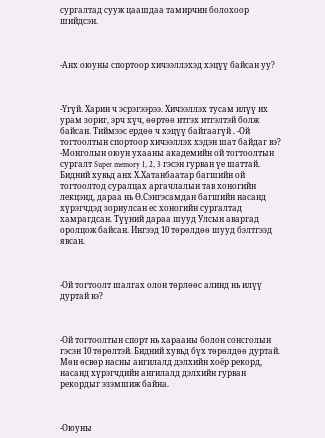сургалтад сууж цаашдаа тамирчин болохоор шийдсэн.



-Анх оюуны спортоор хичээллэхэд хэцүү байсан уу?



-Үгүй. Харин ч эсрэгээрээ. Хичээллэх тусам илүү их урам зориг, эрч хүч, өөртөө итгэх итгэлтэй болж байсан. Тиймээс ердөө ч хэцүү байгаагүй . -Ой тогтоолтын спортоор хичээллэх хэдэн шат байдаг вэ? -Монголын оюун ухааны академийн ой тогтоолтын сургалт Super memory 1, 2, 3 гэсэн гурван үе шаттай. Бидний хувьд анх Х.Хатанбаатар багшийн ой тогтоолтод суралцах аргачлалын тав хоногийн лекцэнд, дараа нь Ө.Сэнгэсамдан багшийн насанд хүрэгчдэд зориулсан ес хоногийн сургалтад хамрагдсан. Түүний дараа шууд Улсын аваргад оролцож байсан. Ингээд 10 төрөлдөө шууд бэлтгээд явсан.



-Ой тогтоолт шалгах олон төрлөөс алинд нь илүү дуртай вэ?



-Ой тогтоолтын спорт нь харааны болон сонсголын гэсэн 10 төрөлтэй. Бидний хувьд бүх төрөлдөө дуртай. Мөн өсвөр насны ангилалд дэлхийн хоёр рекорд, насанд хүрэгчдийн ангилалд дэлхийн гурван рекордыг эзэмшиж байна.



-Оюуны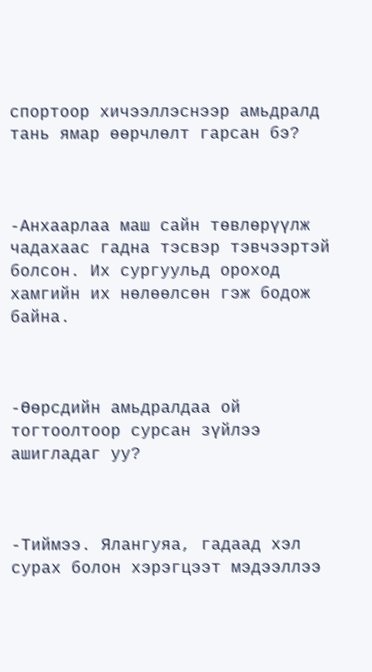спортоор хичээллэснээр амьдралд тань ямар өөрчлөлт гарсан бэ?



-Анхаарлаа маш сайн төвлөрүүлж чадахаас гадна тэсвэр тэвчээртэй болсон. Их сургуульд ороход хамгийн их нөлөөлсөн гэж бодож байна.



-Өөрсдийн амьдралдаа ой тогтоолтоор сурсан зүйлээ ашигладаг уу?



-Тиймээ. Ялангуяа, гадаад хэл сурах болон хэрэгцээт мэдээллээ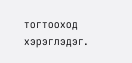тогтооход хэрэглэдэг.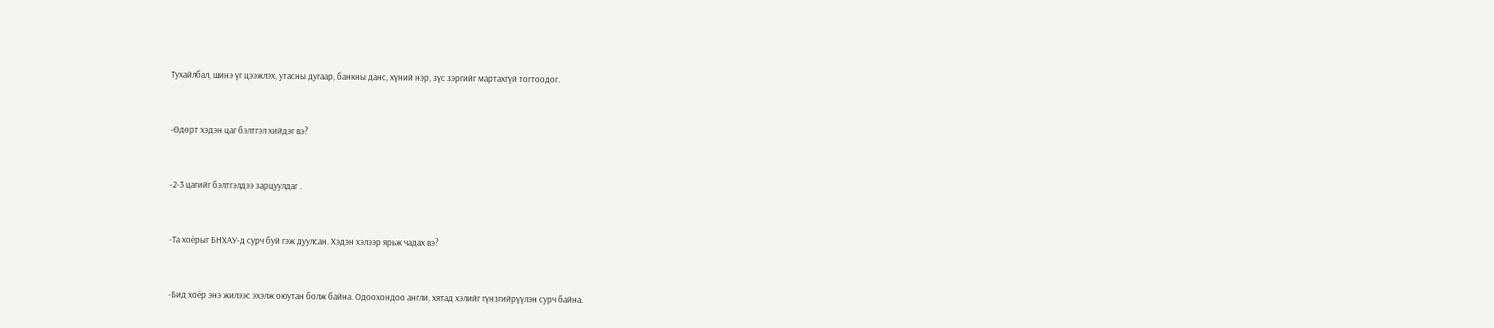Тухайлбал, шинэ үг цээжлэх, утасны дугаар, банкны данс, хүний нэр, зүс зэргийг мартахгүй тогтоодог.



-Өдөрт хэдэн цаг бэлтгэл хийдэг вэ?



-2-3 цагийг бэлтгэлдээ зарцуулдаг .



-Та хоёрыг БНХАУ-д сурч буй гэж дуулсан. Хэдэн хэлээр ярьж чадах вэ?



-Бид хоёр энэ жилээс эхэлж оюутан болж байна. Одоохондоо англи, хятад хэлийг гүнзгийрүүлэн сурч байна.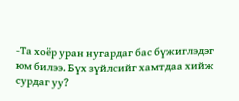-Та хоёр уран нугардаг бас бүжиглэдэг юм билээ. Бүх зүйлсийг хамтдаа хийж сурдаг уу?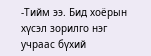-Тийм ээ. Бид хоёрын хүсэл зорилго нэг учраас бүхий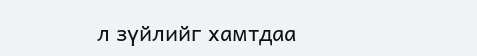л зүйлийг хамтдаа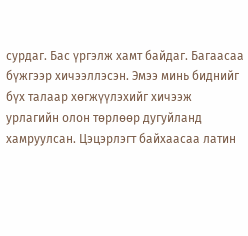сурдаг. Бас үргэлж хамт байдаг. Багаасаа бүжгээр хичээллэсэн. Эмээ минь биднийг бүх талаар хөгжүүлэхийг хичээж урлагийн олон төрлөөр дугуйланд хамруулсан. Цэцэрлэгт байхаасаа латин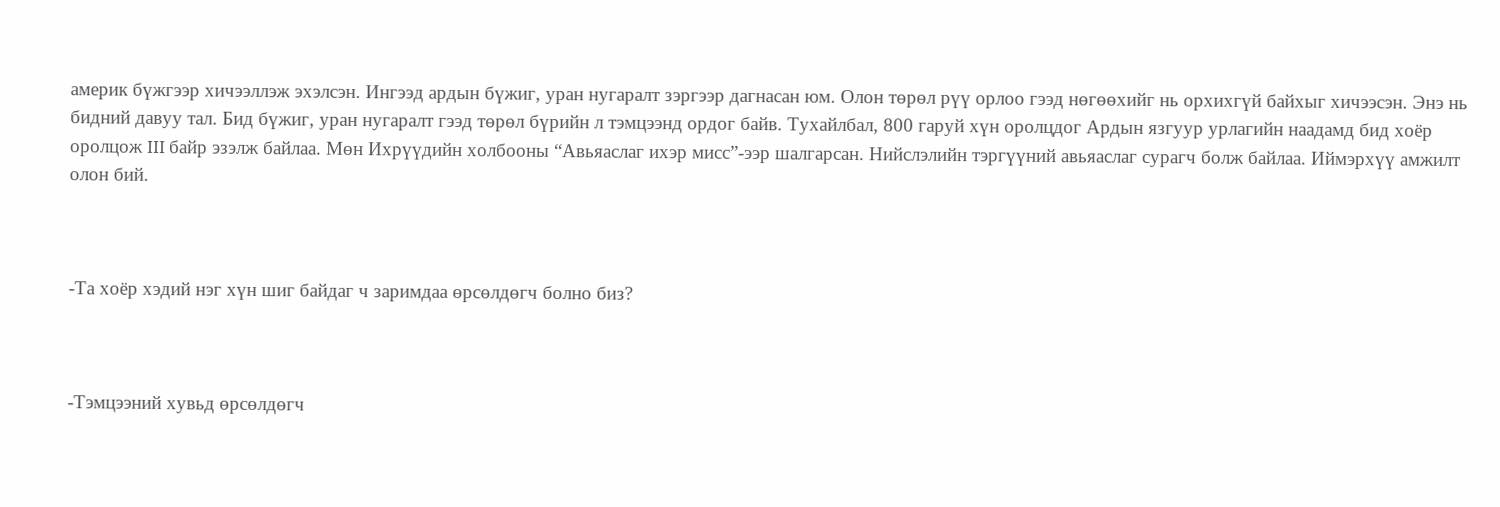америк бүжгээр хичээллэж эхэлсэн. Ингээд ардын бүжиг, уран нугаралт зэргээр дагнасан юм. Олон төрөл рүү орлоо гээд нөгөөхийг нь орхихгүй байхыг хичээсэн. Энэ нь бидний давуу тал. Бид бүжиг, уран нугаралт гээд төрөл бүрийн л тэмцээнд ордог байв. Тухайлбал, 800 гаруй хүн оролцдог Ардын язгуур урлагийн наадамд бид хоёр оролцож III байр эзэлж байлаа. Мөн Ихрүүдийн холбооны “Авьяаслаг ихэр мисс”-ээр шалгарсан. Нийслэлийн тэргүүний авьяаслаг сурагч болж байлаа. Иймэрхүү амжилт олон бий.



-Та хоёр хэдий нэг хүн шиг байдаг ч заримдаа өрсөлдөгч болно биз?



-Тэмцээний хувьд өрсөлдөгч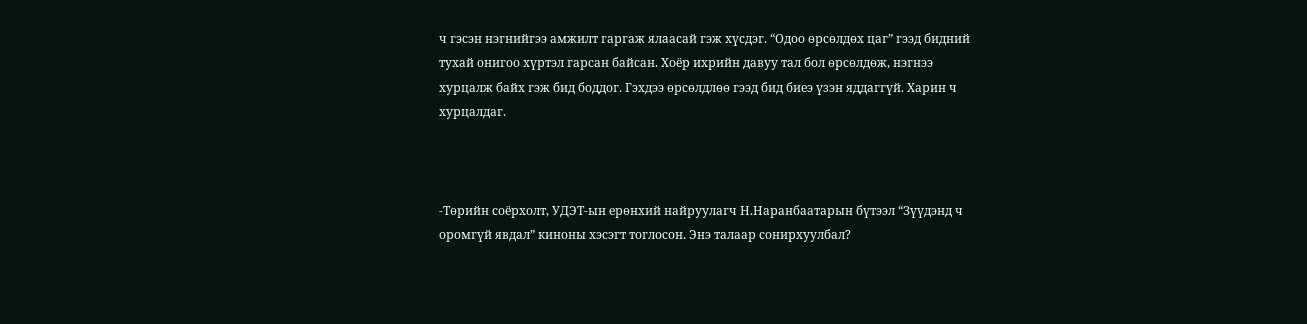ч гэсэн нэгнийгээ амжилт гаргаж ялаасай гэж хүсдэг. “Одоо өрсөлдөх цаг” гээд бидний тухай онигоо хүртэл гарсан байсан. Хоёр ихрийн давуу тал бол өрсөлдөж, нэгнээ хурцалж байх гэж бид боддог. Гэхдээ өрсөлдлөө гээд бид биеэ үзэн яддаггүй. Харин ч хурцалдаг.



-Төрийн соёрхолт, УДЭТ-ын ерөнхий найруулагч Н.Наранбаатарын бүтээл “Зүүдэнд ч оромгүй явдал” киноны хэсэгт тоглосон. Энэ талаар сонирхуулбал?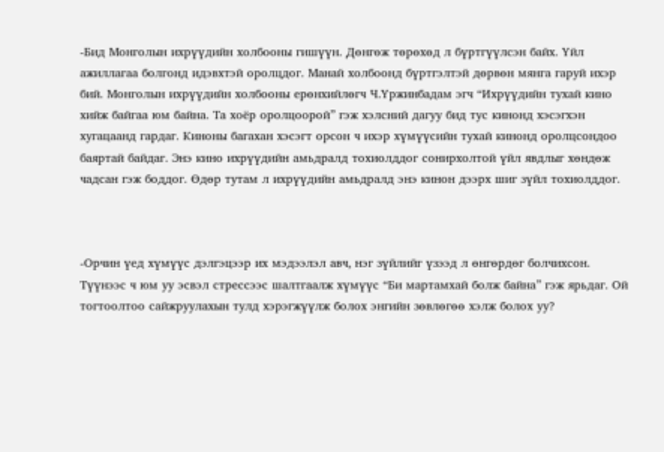-Бид Монголын ихрүүдийн холбооны гишүүн. Дөнгөж төрөхөд л бүртгүүлсэн байх. Үйл ажиллагаа болгонд идэвхтэй оролцдог. Манай холбоонд бүртгэлтэй дөрвөн мянга гаруй ихэр бий. Монголын ихрүүдийн холбооны ерөнхийлөгч Ч.Үржинбадам эгч “Ихрүүдийн тухай кино хийж байгаа юм байна. Та хоёр оролцоорой” гэж хэлсний дагуу бид тус кинонд хэсэгхэн хугацаанд гардаг. Киноны багахан хэсэгт орсон ч ихэр хүмүүсийн тухай кинонд оролцсондоо баяртай байдаг. Энэ кино ихрүүдийн амьдралд тохиолддог сонирхолтой үйл явдлыг хөндөж чадсан гэж боддог. Өдөр тутам л ихрүүдийн амьдралд энэ кинон дээрх шиг зүйл тохиолддог.



-Орчин үед хүмүүс дэлгэцээр их мэдээлэл авч, нэг зүйлийг үзээд л өнгөрдөг болчихсон. Түүнээс ч юм уу эсвэл стрессээс шалтгаалж хүмүүс “Би мартамхай болж байна” гэж ярьдаг. Ой тогтоолтоо сайжруулахын тулд хэрэгжүүлж болох энгийн зөвлөгөө хэлж болох уу?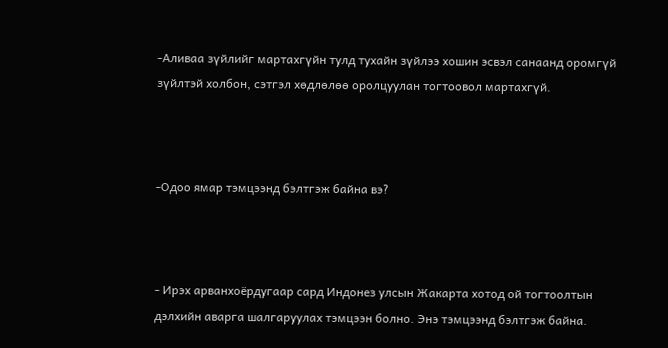-Аливаа зүйлийг мартахгүйн тулд тухайн зүйлээ хошин эсвэл санаанд оромгүй зүйлтэй холбон, сэтгэл хөдлөлөө оролцуулан тогтоовол мартахгүй.



-Одоо ямар тэмцээнд бэлтгэж байна вэ?



- Ирэх арванхоёрдугаар сард Индонез улсын Жакарта хотод ой тогтоолтын дэлхийн аварга шалгаруулах тэмцээн болно. Энэ тэмцээнд бэлтгэж байна.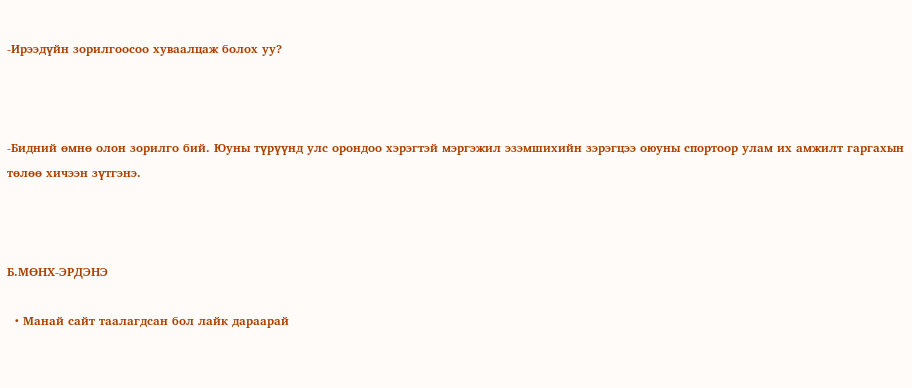-Ирээдүйн зорилгоосоо хуваалцаж болох уу?



-Бидний өмнө олон зорилго бий. Юуны түрүүнд улс орондоо хэрэгтэй мэргэжил эзэмшихийн зэрэгцээ оюуны спортоор улам их амжилт гаргахын төлөө хичээн зүтгэнэ.



Б.МӨНХ-ЭРДЭНЭ

  • Манай сайт таалагдсан бол лайк дараарай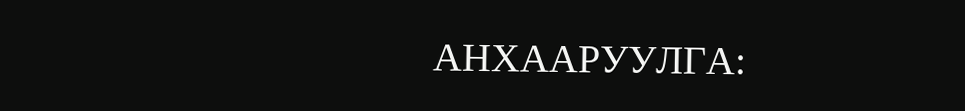АНХААРУУЛГА: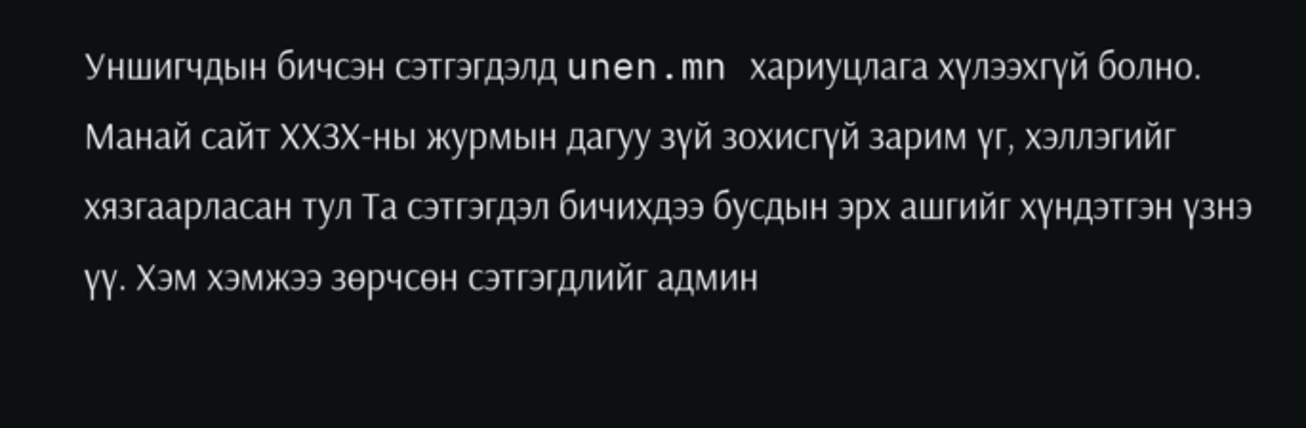Уншигчдын бичсэн сэтгэгдэлд unen.mn хариуцлага хүлээхгүй болно. Манай сайт ХХЗХ-ны журмын дагуу зүй зохисгүй зарим үг, хэллэгийг хязгаарласан тул Та сэтгэгдэл бичихдээ бусдын эрх ашгийг хүндэтгэн үзнэ үү. Хэм хэмжээ зөрчсөн сэтгэгдлийг админ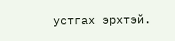устгах эрхтэй.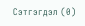Сэтгэгдэл (0)